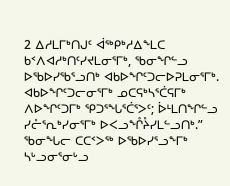2 ᐃᓱᒪᒥᒃᑎᒍᑦ ᐋᖅᑭᒃᓱᐃᖕᒪᑕ ᑲᑉᐱᐊᓱᒃᑎᑦᓯᔪᒪᓂᕐᒥᒃ, ᖃᓂᖏᓪᓗ ᐅᖃᐅᓯᖃᕐᓗᑎᒃ ᐊᑲᐅᖏᑦᑐᓕᐅᕈᒪᓂᕐᒥᒃ.
ᐊᑲᐅᖏᑦᑐᓕᓂᕐᒥᒃ ᓄᑕᕋᒃᓴᕐᑖᕋᒥᒃ ᐱᐅᖏᑦᑐᒥᒃ ᕿᑐᕐᖓᕐᑖᕐᐳᑦ; ᐆᒻᒪᑎᖏᓪᓗ ᓯᓔᕐᕆᒃᓯᓂᕐᒥᒃ ᐅᐸᓗᖎᔧᓯᒪᓪᓗᑎᒃ.”
ᖃᓂᖓᓕ ᑕᑕᑉᐳᖅ ᐅᖃᐅᓯᕐᓗᖕᒥᒃ ᓴᒡᓗᓂᕐᓂᒡᓗ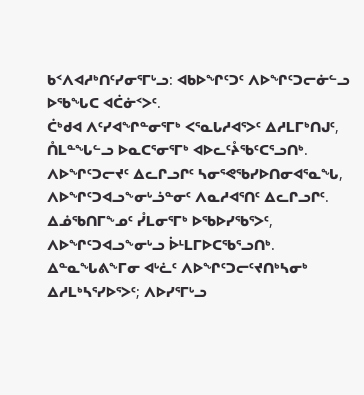ᑲᑉᐱᐊᓱᒃᑎᑦᓯᓂᕐᒥᒡᓗ: ᐊᑲᐅᖏᑦᑐᑦ ᐱᐅᖏᑦᑐᓕᓃᓪᓗ ᐅᖃᖓᑕ ᐊᑖᓃᑉᐳᑦ.
ᑖᒃᑯᐊ ᐱᑦᓯᐊᖏᓐᓂᕐᒥᒃ ᐸᕐᓇᒐᓱᐊᕐᐳᑦ ᐃᓱᒪᒥᒃᑎᒍᑦ, ᑍᒪᓐᖓᓪᓗ ᐅᓇᑕᕐᓂᕐᒥᒃ ᐊᐅᓚᑦᔧᖃᑦᑕᕐᓗᑎᒃ.
ᐱᐅᖏᑦᑐᓕᔪᑦ ᐃᓚᒋᓗᒋᑦ ᓴᓂᕐᕙᖃᓯᐅᑎᓂᐊᕐᓇᖓ, ᐱᐅᖏᑦᑐᐊᓗᖕᓂᒡᓘᓐᓂᑦ ᐱᓇᓱᐊᕐᑎᑦ ᐃᓚᒋᓗᒋᑦ. ᐃᓅᖃᑎᒥᖕᓄᑦ ᓮᒪᓂᕐᒥᒃ ᐅᖃᐅᓯᖃᕐᐳᑦ, ᐱᐅᖏᑦᑐᐊᓗᖕᓂᒡᓗ ᐆᒻᒪᒥᐅᑕᖃᕐᓗᑎᒃ.
ᐃᓐᓇᖓᕕᖕᒥᓂ ᐊᒡᓛᑦ ᐱᐅᖏᑦᑐᓕᑦᔪᑎᒃᓴᓂᒃ ᐃᓱᒪᒃᓴᕐᓯᐅᕐᐳᑦ; ᐱᐅᓯᕐᒥᒡᓗ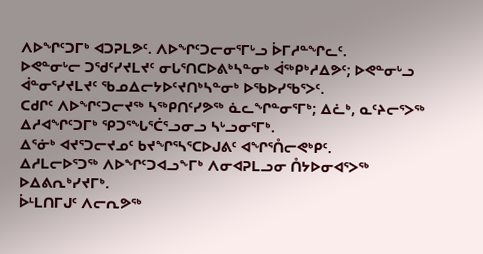ᐱᐅᖏᑦᑐᒥᒃ ᐊᑐᕈᒪᕗᑦ. ᐱᐅᖏᑦᑐᓕᓂᕐᒥᒡᓗ ᐆᒥᓱᓐᖏᓚᑦ.
ᐅᕙᓐᓂᒡᓕ ᑐᖁᑦᓯᔪᒪᔪᑦ ᓂᒐᕐᑎᑕᐅᕕᒃᓴᓐᓂᒃ ᐋᖅᑭᒃᓱᐃᕗᑦ; ᐅᕙᓐᓂᒡᓗ ᐋᓐᓂᕐᓯᔪᒪᔪᑦ ᖃᓄᐃᓕᔭᐅᑦᔪᑎᒃᓴᓐᓂᒃ ᐅᖃᐅᓯᖃᕐᐳᑦ.
ᑕᑯᒋᑦ ᐱᐅᖏᑦᑐᓕᔪᖅ ᓴᖅᑭᑎᑦᓯᕗᖅ ᓈᓚᖏᓐᓂᕐᒥᒃ; ᐃᓛᒃ, ᓇᑦᔨᓕᕐᐳᖅ ᐃᓱᐊᖏᑦᑐᒥᒃ ᕿᑐᕐᖓᕐᑖᕐᓗᓂᓗ ᓴᒡᓗᓂᕐᒥᒃ.
ᐃᕐᓃᒃ ᐊᔪᕐᑐᓕᔪᓄᑦ ᑲᔪᖏᕐᓴᕐᑕᐅᒍᕕᑦ ᐊᖏᕐᑍᓕᕙᒃᑭᑦ.
ᐃᓱᒪᓕᐅᕐᑐᖅ ᐱᐅᖏᑦᑐᐊᓗᖕᒥᒃ ᐱᓂᐊᕈᒪᓗᓂ ᑍᔭᐅᓂᐊᕐᐳᖅ ᐅᐃᕕᕆᒃᓯᔪᒥᒃ.
ᐆᒻᒪᑎᒥᒍᑦ ᐱᓕᕆᕗᖅ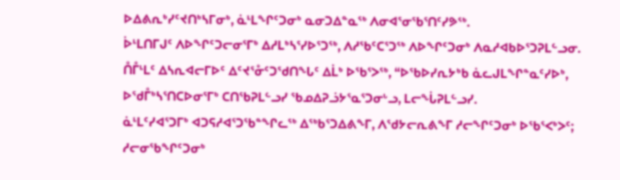ᐅᐃᕕᕆᒃᓯᑦᔪᑎᒃᓴᒥᓂᒃ, ᓈᒻᒪᖏᑦᑐᓂᒃ ᓇᓂᑐᐃᓐᓇᖅ ᐱᓂᐊᕐᓂᖃᕐᑎᑦᓯᕗᖅ.
ᐆᒻᒪᑎᒥᒍᑦ ᐱᐅᖏᑦᑐᓕᓂᕐᒥᒃ ᐃᓱᒪᒃᓴᕐᓯᐅᕐᑐᖅ, ᐱᓱᖃᑦᑕᕐᑐᖅ ᐱᐅᖏᑦᑐᓂᒃ ᐱᓇᓱᐊᑲᐅᕐᑐᕈᒪᓪᓗᓂ.
ᑍᒤᒻᒪᑦ ᐃᓴᕆᐊᓕᒥᐅᑦ ᐃᑦᔪᕐᓁᑦᑐᖁᑎᖓᑦ ᐃᒫᒃ ᐅᖃᕐᐳᖅ, “ᐅᖃᐅᓯᕆᔭᒃᑲ ᓈᓚᒍᒪᖏᓐᓇᑦᓯᐅᒃ, ᐅᖁᒤᒃᓴᕐᑎᑕᐅᓂᕐᒥᒃ ᑕᑎᖃᕈᒪᓪᓗᓯ ᖃᓄᐃᕈᓘᔭᕐᓇᕐᑐᓂᒡᓗ, ᒪᓕᖔᕈᒪᓪᓗᓯ.
ᓈᒻᒪᑦᓯᐊᕐᑐᒥᒃ ᐊᑐᕋᓱᐊᕐᑐᖃᓐᖏᓚᖅ ᐃᖅᑲᕐᑐᐃᕕᖕᒥ, ᐱᖁᔭᓕᕆᕕᖕᒥ ᓱᓕᖏᑦᑐᓂᒃ ᐅᖃᕐᐸᒃᐳᑦ; ᓱᓕᓂᖃᖏᑦᑐᓂᒃ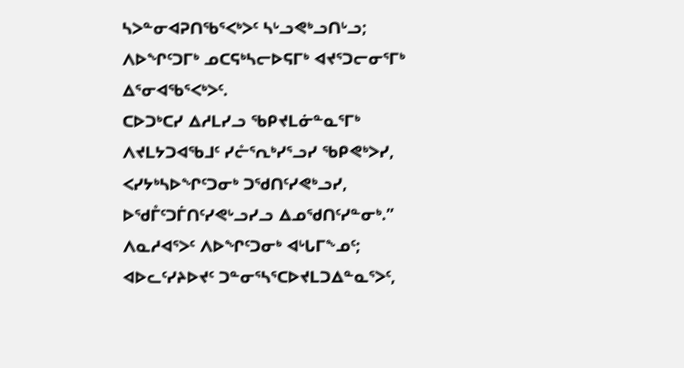ᓴᐳᓐᓂᐊᕈᑎᖃᕐᐸᒃᐳᑦ ᓴᒡᓗᕙᒃᓗᑎᒡᓗ; ᐱᐅᖏᑦᑐᒥᒃ ᓄᑕᕋᒃᓴᓕᐅᕋᒥᒃ ᐊᔪᕐᑐᓕᓂᕐᒥᒃ ᐃᕐᓂᐊᖃᕐᐸᒃᐳᑦ.
ᑕᐅᑐᒃᑕᓯ ᐃᓱᒪᓯᓗ ᖃᑭᔪᒪᓃᓐᓇᕐᒥᒃ ᐱᔪᒪᔭᑐᐊᖃᒧᑦ ᓯᓔᕐᕆᒃᓯᕐᓗᓯ ᖃᑭᕙᒃᐳᓯ, ᐸᓯᔭᒃᓴᐅᖏᑦᑐᓂᒃ ᑐᖁᑎᑦᓯᕙᒃᓗᓯ, ᐅᖁᒤᑦᑐᒦᑎᑦᓯᕙᒡᓗᓯᓗ ᐃᓄᖁᑎᑦᓯᓐᓂᒃ.”
ᐱᓇᓱᐊᕐᐳᑦ ᐱᐅᖏᑦᑐᓂᒃ ᐊᒡᒐᒥᖕᓄᑦ; ᐊᐅᓚᑦᓯᔨᐅᔪᑦ ᑐᓐᓂᕐᓴᕐᑕᐅᔪᒪᑐᐃᓐᓇᕐᐳᑦ,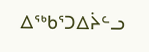ᐃᖅᑲᕐᑐᐃᔩᓪᓗ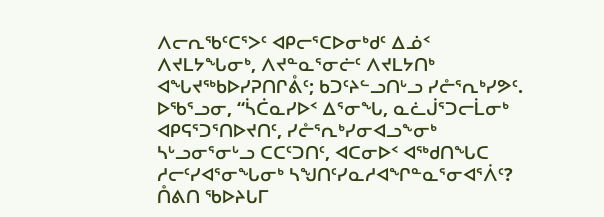ᐱᓕᕆᖃᑦᑕᕐᐳᑦ ᐊᑭᓕᕐᑕᐅᓂᒃᑯᑦ ᐃᓅᑉ ᐱᔪᒪᔭᖓᓂᒃ, ᐱᔪᓐᓇᕐᓂᓖᑦ ᐱᔪᒪᔭᑎᒃ ᐊᖓᔪᖅᑲᐅᓯᕈᑎᒋᕔᑦ; ᑲᑐᑦᔨᓪᓗᑎᒡᓗ ᓯᓔᕐᕆᒃᓯᕗᑦ.
ᐅᖃᕐᓗᓂ, “ᓵᑖᓇᓯᐅᑉ ᐃᕐᓂᖓ, ᓇᓛᒎᕐᑐᓕᒫᓂᒃ ᐊᑭᕋᕐᑐᕐᑎᐅᔪᑎᑦ, ᓯᓔᕐᕆᒃᓯᓂᐊᓗᖕᓂᒃ ᓴᒡᓗᓂᕐᓂᒡᓗ ᑕᑕᑦᑐᑎᑦ, ᐊᑕᓂᐅᑉ ᐊᖅᑯᑎᖓᑕ ᓱᓕᑦᓯᐊᕐᓂᖓᓂᒃ ᓴᖑᑎᑦᓯᓇᓱᐊᖏᓐᓇᕐᓂᐊᕐᐲᑦ?
ᑍᕕᑎ ᖃᐅᔨᒐᒥ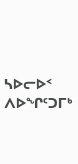ᓴᐅᓕᐅᑉ ᐱᐅᖏᑦᑐᒥᒃ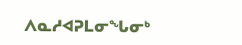ᐱᓇᓱᐊᕈᒪᓂᖓᓂᒃ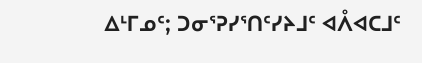ᐃᒻᒥᓄᑦ; ᑐᓂᕐᕈᓯᕐᑎᑦᓯᔨᒧᑦ ᐊᐰᐊᑕᒧᑦ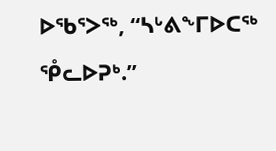ᐅᖃᕐᐳᖅ, “ᓴᒡᕕᖕᒥᐅᑕᖅ ᕾᓚᐅᕈᒃ.”